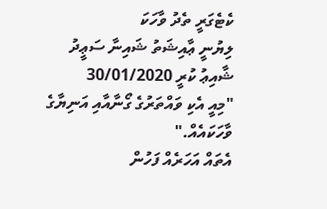ކެޓެގަރީ ތެދު ވާހަކަ
ލިޔުނީ ޢާއިޝަތު ޝައިނާ ސަޢީދު ޝާއިޢު ކުރީ 30/01/2020
"މިއީ އެކި ވައްތަރުގެ ގޯނާއާއި އަނިޔާގެ ވާހަކައެއް."
އެތައް އަހަރެއް ފަހުން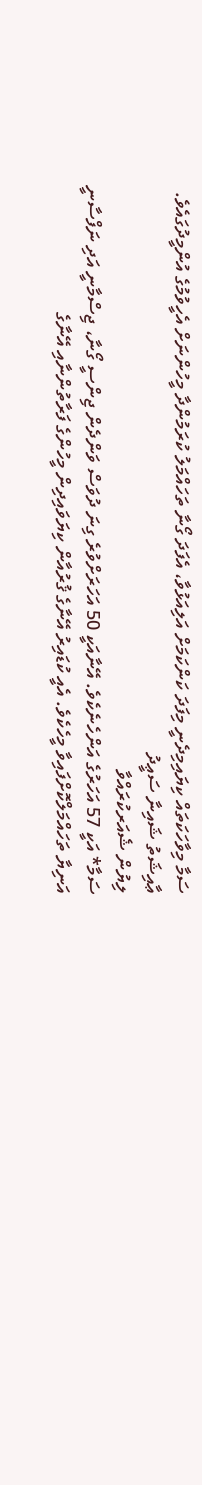ސަމާ މިވާހަކަތައް ކިޔައިމިދެނީ މިފަދަ ކަންކަމަށް އަލިއަޅުވާ، އެފަދަ ގޯނާ ތަހައްމަލު ކުރަމުންދާ މީހުންނަށް އެހީވުމުގެ އުންމީދުގައެވެ.
ޢާއިޝަތު ޝައިނާ ސަޢީދު
ލިޔުން ޝެއަރކުރައްވާ
ސަމާ* އަކީ 57 އަހަރުގެ އަންހެނެކެވެ. އޭނާއަކީ 50 އަހަރަށްވުރެ ގިނަ ދުވަސް ވަންދެން ޖިންސީ ގޯނާ، ޖިސްމާނީ އަދި ނަފްސާނީ އަނިޔާ ތަހައްމަލްކޮށްފައިވާ މީހެކެވެ. އެއީ ކުޑައިރު އޭނާގެ ޤުރުއާން ކިޔަވައިދިން މީހުންގެ ފަރާތުންނާއި އޭނާގެ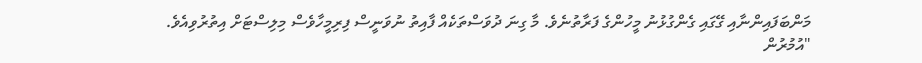މަންބަފައިންނާއި ގޭގައި ގެންގުޅުނު މީހުންގެ ފަރާތުނެވެ. މާ ގިނަ ދުވަސްތަކެއް ފާއިތު ނުވަނީސް ފިރިމީހާވެސް މިލިސްޓަށް އިތުރުވިއެވެ.
"އުމުރުން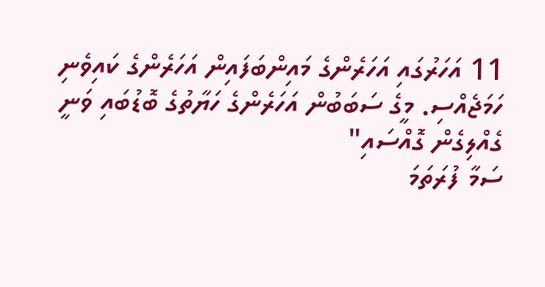11 އަހަރުގައި އަހަރެންގެ މައިންބަފައިން އަހަރެންގެ ކައިވެނި ހަމަޖެއްސި. މީގެ ސަބަބުން އަހަރެންގެ ހަޔާތުގެ ބޮޑުބައި ވަނީ ގެއްލިގެން ގޮއްސައި"
ސަމާ ފުރަތަމަ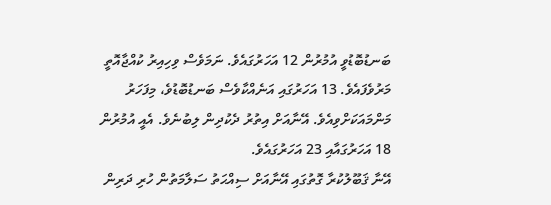ބަނޑުބޮޑުވީ އުމުރުން 12 އަހަރުގައެވެ. ނަމަވެސް ވިހިއިރު ކުއްޖާއޮތީ މަރުވެފައެވެ. 13 އަހަރުގައި އަނެއްކާވެސް ބަނޑުބޮޑުވެ، މިފަހަރު މަންމައަކަށްވިއެވެ. އޭނާއަށް އިތުރު ދެކުދިން ލިބުނެވެ. އެއީ އުމުރުން 18 އަހަރުގައާއި 23 އަހަރުގައެވެ.
އޭނާ ޤަބޫލުކުރާ ގޮތުގައި އޭނާއަށް ސިއްޙަތު ސަލާމަތުން ހުރި ދަރިން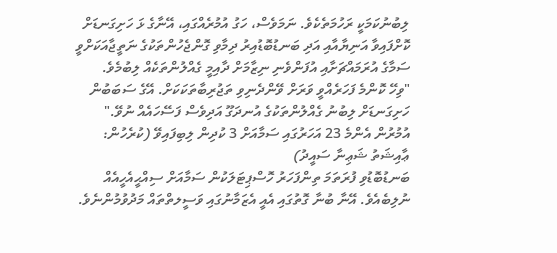ލިބުނުކަމަކީ ރަހުމަތެކެވެ. ނަމަވެސް، ހަގު އުމުރެއްގައި، އޭނާގެ ޅަ ހަށިގަނޑަށް ކޮށްފައިވާ އަނިޔާއާއި އަދި ބަނޑުބޮޑުއިރު ދިމާވި ގޮންޖެހުންތަކުގެ ނަތީޖާއަކަށްވީ ސަމާގެ އުރަމައްޗަށާއި އުފަންވެނި ނިޒާމަށް ދާއިމީ ގެއްލުންތަކެއް ލިބުމެވެ.
"ވިހޭ ކޮންމެ ފަހަރެއްވީ ވަރަށް ވޭންދެނިވި ތަޖުރިބާތަކަކަށް. އޭގެ ސަބަބުން ހަށިގަނޑަށް ލިބުނު ގެއްލުންތަކުގެ އުނދަގޫ އަދިވެސް ފަސޭހައެއް ނުވޭ."
އުމުރުން އެންމެ 23 އަހަރުގައި ސަމާއަށް 3 ކުދިން ލިބިފައިވޭ (ކުރެހުން: ޢާއިޝަތު ޝަޢިނާ ސައީދު)
ބަނޑުބޮޑުވި ފުރަތަމަ ތިންފަހަރު ހޮސްޕިޓަލަކުން ސަމާއަށް ސިއްޙީއެހީއެއް ނުލިބެއެވެ. އޭނާ ބުނާ ގޮތުގައި އެއީ އެޒަމާނުގައި ވަސީލތްތައް މަދުވުމުންނެވެ.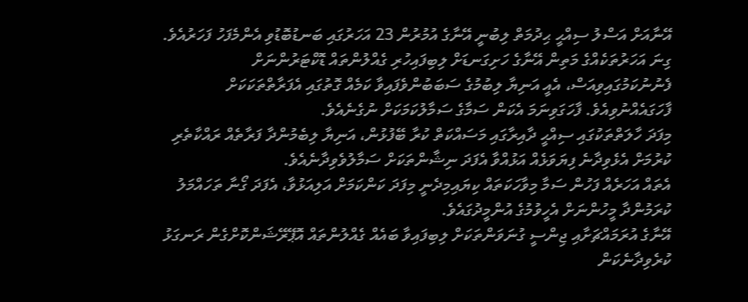އޭނާއަށް އަސްލު ސިއްޙީ ޙިދުމަތް ލިބުނީ އޭނާގެ އުމުރުން 23 އަހަރުގައި ބަނޑުބޮޑުވި އެންމެފަހު ފަހަރުއެވެ.
ގިނަ އަހަރުތަކެއްގެ މަތިން އޭނާގެ ހަށިގަނޑަށް ލިބިފައިހުރި ގެއްލުންތައް ޑޮކްޓަރުންނަށް ފެނުނުކަމުގައިވިއަސް، އެއީ އަނިޔާ ލިބުމުގެ ސަބަބުންވެފައިވާ ކަމެއް ގޮތުގައި އެފަރާތްތަކަކަށް ފާހަގައެއްނުވިއެވެ. ފާހަގަވިނަމަ އެކަން ސަމާގެ ސަމާލުކަމަކަށް ނުގެނެއެވެ.
މިފަދަ ހާލަތްތަކުގައި ސިއްޙީ ދާއިރާގައި މަސައްކަތް ކުރާ ބޭފުޅުން، އަނިޔާ ލިބެމުންދާ ފަރާތެއް ރައްކާތެރި ކުރުމަށް އެޅެވިދާނެ ފިޔަވަޅެއް އަޅުއްވާ އެފަދަ ނިޝާންތަކަށް ސަމާލުވެވިދާނެއެވެ.
އެތައް އަހަރެއް ފަހުން ސަމާ މިވާހަކަތައް ކިޔައިމިދެނީ މިފަދަ ކަންކަމަށް އަލިއަޅުވާ، އެފަދަ ގޯނާ ތަހައްމަލު ކުރަމުންދާ މީހުންނަށް އެހީވުމުގެ އުންމީދުގައެވެ.
އޭނާގެ އުރަމައްޗަށާއި ޖިންސީ ގުނަވަންތަކަށް ލިބިފައިވާ ބައެއް ގެއްލުންތައް އޮޕޭރޭޝަންކޮށްގެން ރަނގަޅު ކުރެވިދާނެކަން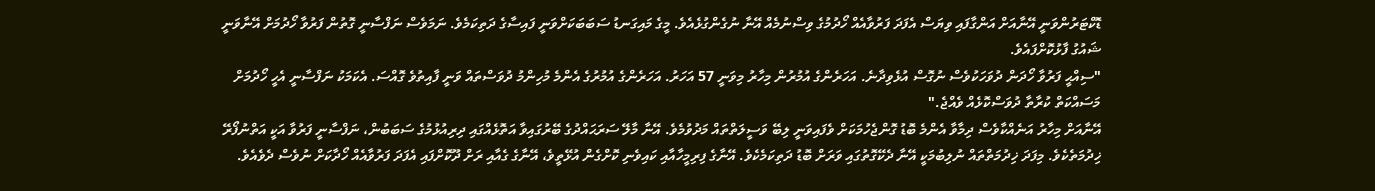ޑޮކްޓަރުންވަނީ އޭނާއަށް އަންގާފައި ވިޔަސް އެފަދަ ފަރުވާއެއް ހޯދުމުގެ ވިސްނުމެއް އޭނާ ނުގެންގުޅެއެވެ. މީގެ މައިގަނޑު ސަބަބަކަށްވަނީ ފައިސާގެ ދަތިކަމެވެ. ނަމަވެސް ނަފްސާނީ ގޮތުން ފަރުވާ ހޯދުމަށް އޭނާވަނީ ޝައުގު ފާޅުކޮށްފައެވެ.
"ސިއްޙީ ފަރުވާ ހޯދަން ދުވަހަކުވެސް ނުގޮސް އުޅެވިދާނެ. އަހަރެންގެ އުމުރުން މިހާރު މިވަނީ 57 އަހަރު. އަހަރެންގެ އުމުރުގެ އެންމެ މުހިންމު ދުވަސްތައް ވަނީ ފާއިތުވެ ގޮއްސަ. އެކަމަކު ނަފްސާނީ އެހީ ހޯދުމަށް މަސައްކަތް ކުރާތާ ދުވަސްކޮޅެއް ވެއްޖެ."
އޭނާއަށް މިހާރު އަނެއްކާވެސް ދިމާވާ އެންމެ ބޮޑު ގޮންޖެހުމަކަށް ވެފައިވަނީ ލިބޭ ވަސީލަތްތައް މަދުވުމެވެ. އޭނާ މާލޭ ސަރަޙައްދުގެ ބޭރުގައިވާ އަތޮޅެއްގައި ދިރިއުޅުމުގެ ސަބަބުން، ނަފްސާނީ ފަރުވާ އަކީ އަތްނުފޯރޭ ޚިދުމަތެކެވެ. މިފަދަ ޚިދުމަތްތައް ނުލިބުމަކީ އޭނާ ދެކޭގޮތުގައި ވަރަށް ބޮޑު ދަތިކަމެކެވެ. އޭނާގެ ފިރިމީހާއާއި ކައިވެނި ކޮށްގެން އުޅޭތީވެ، އޭނާގެ ގެއާއި ރަށް ދޫކޮށްފައި އެފަދަ ފަރުވާއެއް ހޯދާކަށް ނުވެސް ދެވެއެވެ.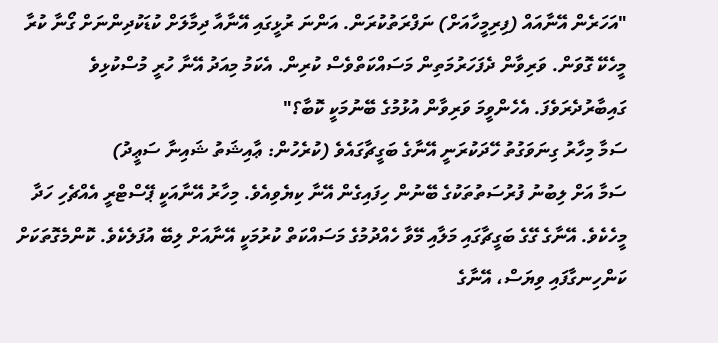"އަހަރެން އޭނާއައް (ފިރިމީހާއަށް) ނަފްރަތުކުރަން. އަންނަ ރުޅީގައި އޭނާއާ ދިމާލަށް ކުޑަކުދިންނަށް ގޯނާ ކުރާ މީހެކޭ ގޮވަން. ވަރިވާން ދެފަހަރުމަތިން މަސައްކަތްވެސް ކުރިން. އެކަމު މިއަދު އޭނާ ހުރީ މުސްކުޅިވެ ގައިބާރުދެރަވެފަ. އެހެންވީމަ ވަރިވާން އުޅުމުގެ ބޭނުމަކީ ކޮބާ؟"
ސަމާ މިހާރު ގިނަވަގުތު ހޭދަކުރަނީ އޭނާގެ ބަގީޗާގައެވެ (ކުރެހުން: ޢާއިޝަތު ޝައިނާ ސަޢީދު)
ސަމާ އަށް ލިބުނު ފުރުސަތުތަކުގެ ބޭނުން ހިފައިގެން އޭނާ ކިޔެވިއެވެ. މިހާރު އޭނާއަކީ ޕޭސްޓްރީ އެއްޗެހި ހަދާ މީހެކެވެ. އޭނާގެ ގޭގެ ބަގީޗާގައި މަލާއި މޭވާ ހެއްދުމުގެ މަސައްކަތް ކުރުމަކީ އޭނާއަށް ލިބޭ އުފަލެކެވެ. ކޮންމެގޮތަކަށް ކަންހިނގާފައި ވިޔަސް، އޭނާގެ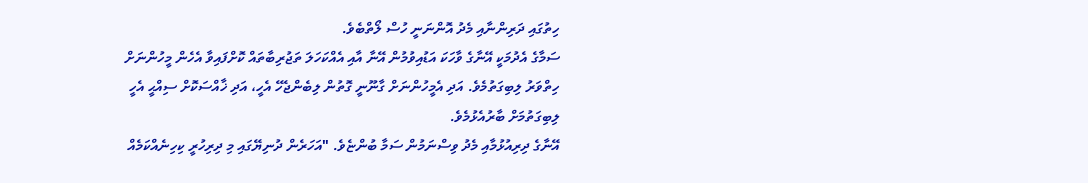ހިތުގައި ދަރިންނާއި މެދު އޮންނަނީ ހުސް ލޯތްބެވެ.
ސަމާގެ އެދުމަކީ އޭނާގެ ވާހަކަ އަޑުއިވުމުން އޭނާ އާއި އެއްކަހަލަ ތަޖުރިބާތައް ކޮށްފައިވާ އެހެން މީހުންނަށް ހިތްވަރު ލިބިގަތުމެވެ. އަދި އެމީހުންނަށް ގާނޫނީ ގޮތުން ލިބެންޖެހޭ އެހީ، އަދި ޚާއްސަކޮށް ސިއްޙީ އެހީ ލިބިގަތުމަށް ބާރުއެޅުމެވެ.
އޭނާގެ ދިރިއުޅުމާއި މެދު ވިސްނަމުން ސަމާ ބުންޏެވެ. "އަހަރެން ދުނިޔޭގައި މި ދިރިހުރީ ކިހިނެއްކަމެއް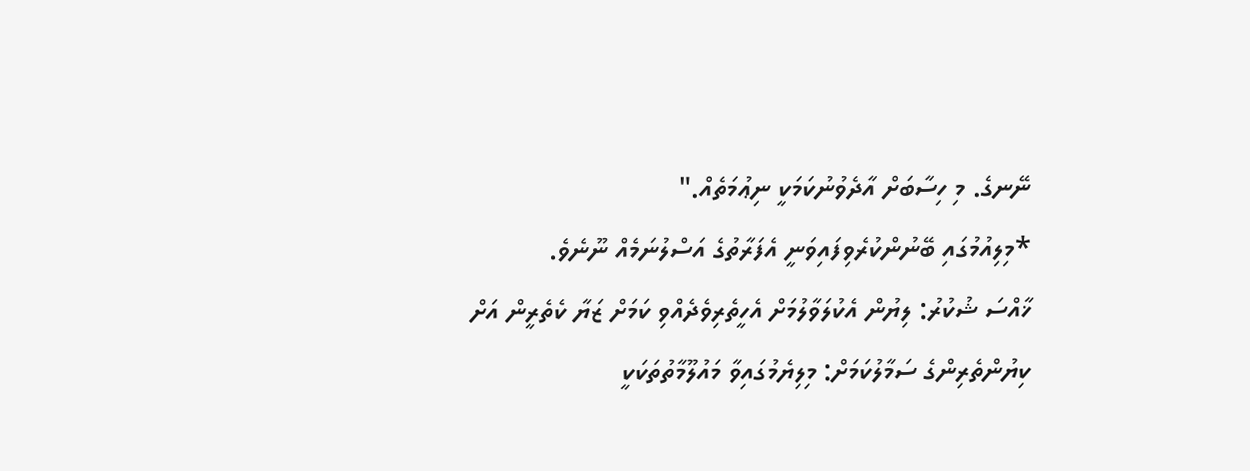ނޭނގެ. މި ހިސާބަށް އާދެވުނުކަމަކީ ނިޢުމަތެއް."
*މިލިއުމުގައި ބޭނުންކުރެވިފައިވަނީ އެފަރާތުގެ އަސްލުނަމެއް ނޫނެވެ.
ޚާއްސަ ޝުކުރު: ލިޔުން އެކުލަވާލުމަށް އެހީތެރިވެދެއްވި ކަމަށް ޒަޔާ ކެތެރީން އަށް
ކިޔުންތެރިންގެ ސަމާލުކަމަށް: މިލިޔެމުގައިވާ މައުލޫމާތުތަކަކީ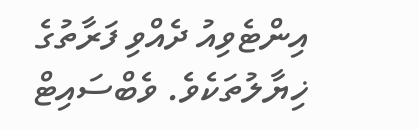އިންޓެވިއު ދެއްވި ފަރާތުގެ ޚިޔާލުތަކެވެ. ވެބްސައިޓް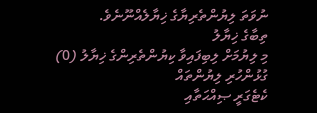ނުވަތަ ލިޔުންތެރިޔާގެ ޚިޔާލެއްނޫނެވެ.
ތިބާގެ ޚިޔާލު
މި ލިޔުމަށް ލިބިފައިވާ ކިޔުންތެރިންގެ ޚިޔާލު (0)
ގުޅުންހުރި ލިޔުންތައް
ކެޓެގަރީ ޞިއްޙަތާއި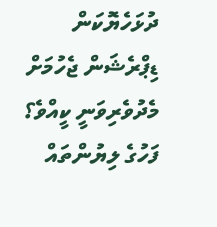ދުޅަހެޔޮކަން
ޑިޕްރެޝަން ޖެހުމަށް މެދުވެރިވަނީ ކީއްވެ؟
ފަހުގެ ލިޔުންތައް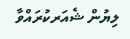ލިޔުން ޝެއަރކުރައްވާ